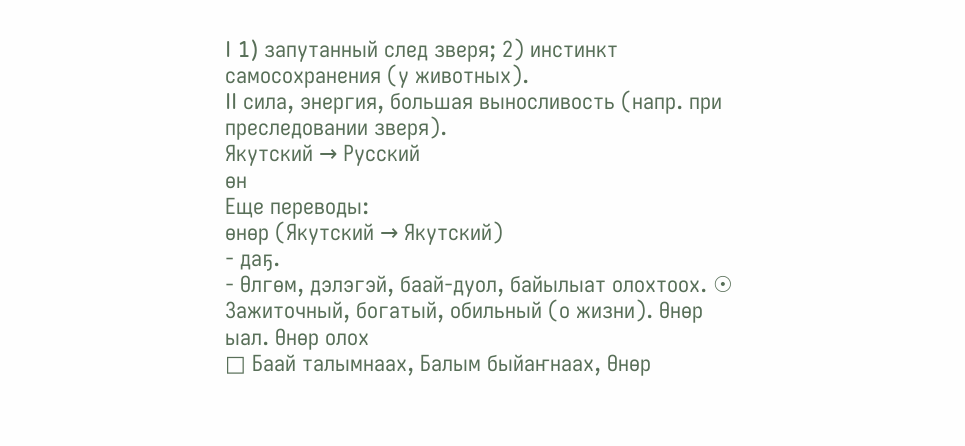I 1) запутанный след зверя; 2) инстинкт самосохранения (у животных).
II сила, энергия, большая выносливость (напр. при преследовании зверя).
Якутский → Русский
өн
Еще переводы:
өнөр (Якутский → Якутский)
- даҕ.
- Өлгөм, дэлэгэй, баай-дуол, байылыат олохтоох. ☉ Зажиточный, богатый, обильный (о жизни). Өнөр ыал. Өнөр олох
□ Баай талымнаах, Балым быйаҥнаах, Өнөр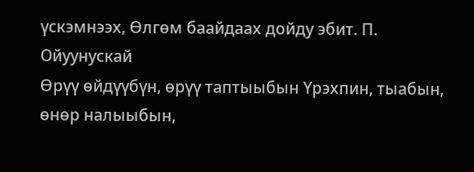үскэмнээх, Өлгөм баайдаах дойду эбит. П. Ойуунускай
Өрүү өйдүүбүн, өрүү таптыыбын Үрэхпин, тыабын, өнөр налыыбын,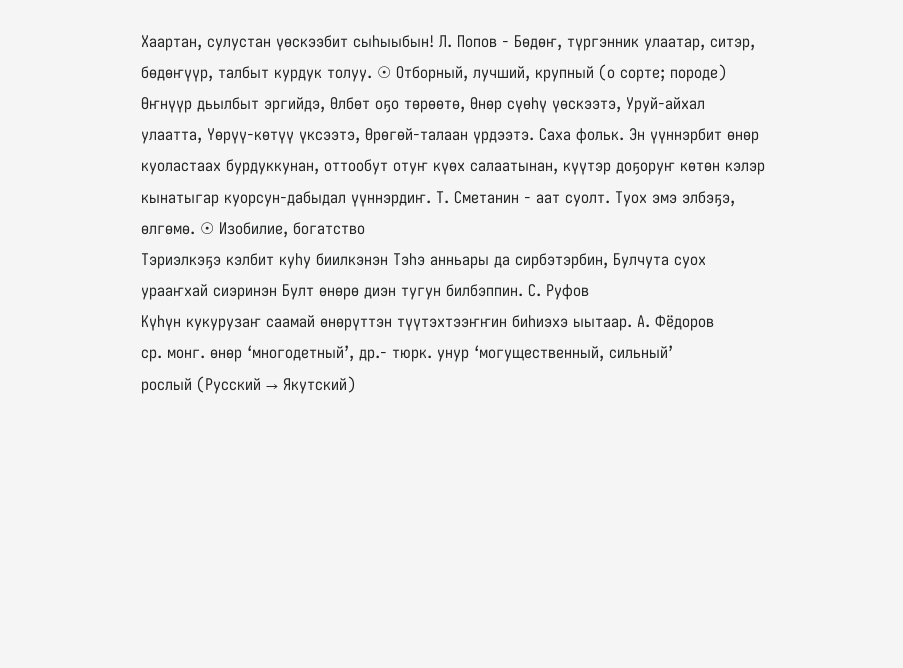Хаартан, сулустан үөскээбит сыһыыбын! Л. Попов - Бөдөҥ, түргэнник улаатар, ситэр, бөдөҥүүр, талбыт курдук толуу. ☉ Отборный, лучший, крупный (о сорте; породе)
Өҥнүүр дьылбыт эргийдэ, Өлбөт оҕо төрөөтө, Өнөр сүөһү үөскээтэ, Уруй-айхал улаатта, Үөрүү-көтүү үксээтэ, Өрөгөй-талаан үрдээтэ. Саха фольк. Эн үүннэрбит өнөр куоластаах бурдуккунан, оттообут отуҥ күөх салаатынан, күүтэр доҕоруҥ көтөн кэлэр кынатыгар куорсун-дабыдал үүннэрдиҥ. Т. Сметанин - аат суолт. Туох эмэ элбэҕэ, өлгөмө. ☉ Изобилие, богатство
Тэриэлкэҕэ кэлбит куһу биилкэнэн Тэһэ анньары да сирбэтэрбин, Булчута суох урааҥхай сиэринэн Булт өнөрө диэн тугун билбэппин. С. Руфов
Күһүн кукурузаҥ саамай өнөрүттэн түүтэхтээҥҥин биһиэхэ ыытаар. А. Фёдоров
ср. монг. өнөр ‘многодетный’, др.- тюрк. унур ‘могущественный, сильный’
рослый (Русский → Якутский)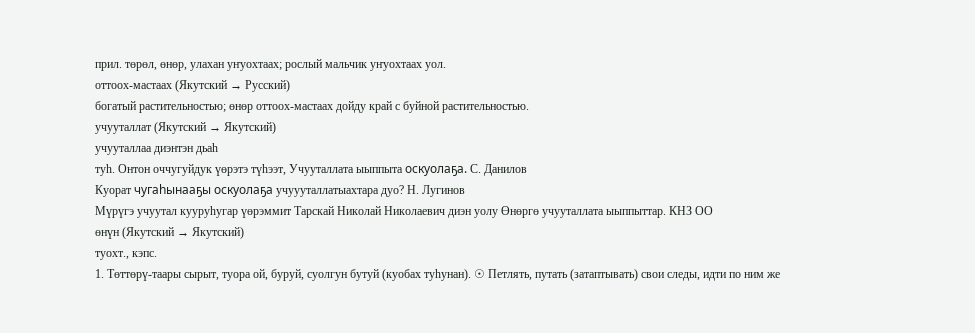прил. төрөл, өнөр, улахан уҥуохтаах; рослый мальчик уҥуохтаах уол.
оттоох-мастаах (Якутский → Русский)
богатый растительностью; өнөр оттоох-мастаах дойду край с буйной растительностью.
учууталлат (Якутский → Якутский)
учууталлаа диэнтэн дьаһ
туһ. Онтон оччугуйдук үөрэтэ түһээт, Учууталлата ыыппыта оскуолаҕа. С. Данилов
Куорат чугаһынааҕы оскуолаҕа учуууталлатыахтара дуо? Н. Лугинов
Мүрүгэ учуутал кууруһугар үөрэммит Тарскай Николай Николаевич диэн уолу Өнөргө учууталлата ыыппыттар. КНЗ ОО
өнүн (Якутский → Якутский)
туохт., кэпс.
1. Төттөрү-таары сырыт, туора ой, буруй, суолгун бутуй (куобах туһунан). ☉ Петлять, путать (затаптывать) свои следы, идти по ним же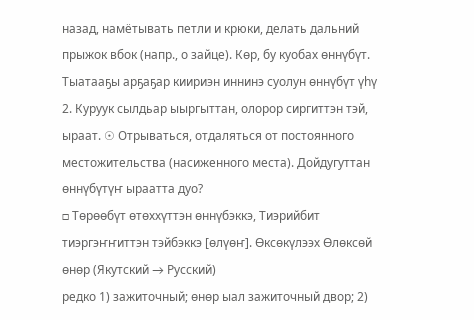назад, намётывать петли и крюки, делать дальний прыжок вбок (напр., о зайце). Көр, бу куобах өннүбүт. Тыатааҕы арҕаҕар киириэн иннинэ суолун өннүбүт үһү
2. Куруук сылдьар ыыргыттан, олорор сиргиттэн тэй, ыраат. ☉ Отрываться, отдаляться от постоянного местожительства (насиженного места). Дойдугуттан өннүбүтүҥ ыраатта дуо?
□ Төрөөбүт өтөххүттэн өннүбэккэ, Тиэрийбит тиэргэҥҥиттэн тэйбэккэ [өлүөҥ]. Өксөкүлээх Өлөксөй
өнөр (Якутский → Русский)
редко 1) зажиточный; өнөр ыал зажиточный двор; 2)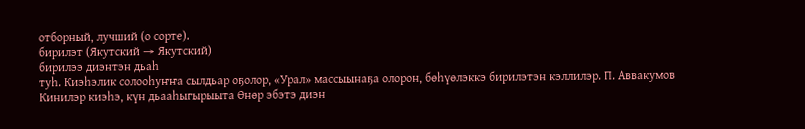отборный, лучший (о сорте).
бирилэт (Якутский → Якутский)
бирилээ диэнтэн дьаһ
туһ. Киэһэлик солооһуҥҥа сылдьар оҕолор, «Урал» массыынаҕа олорон, бөһүөлэккэ бирилэтэн кэллилэр. П. Аввакумов
Кинилэр киэһэ, күн дьааһыгырыыта Өнөр эбэтэ диэн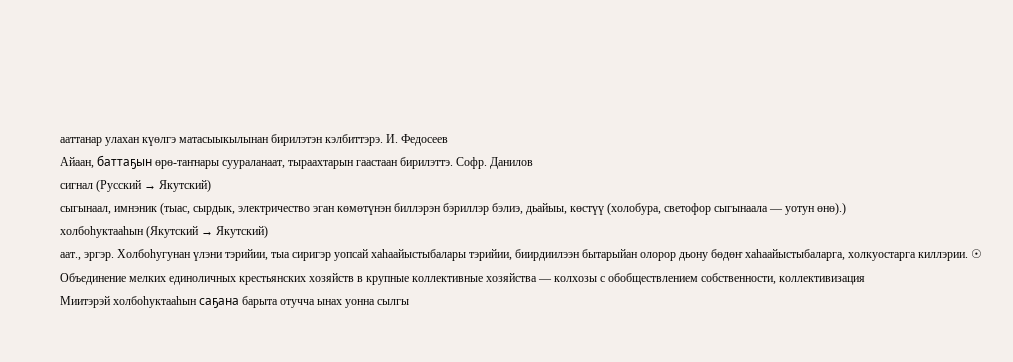ааттанар улахан күөлгэ матасыыкылынан бирилэтэн кэлбиттэрэ. И. Федосеев
Айаан, баттаҕын өрө-таҥнары суураланаат, тыраахтарын гаастаан бирилэттэ. Софр. Данилов
сигнал (Русский → Якутский)
сыгынаал, имнэник (тыас, сырдык, электричество эган көмөтүнэн биллэрэн бэриллэр бэлиэ, дьайыы, көстүү (холобура, светофор сыгынаала — уотун өнө).)
холбоһуктааһын (Якутский → Якутский)
аат., эргэр. Холбоһугунан үлэни тэрийии, тыа сиригэр уопсай хаһаайыстыбалары тэрийии, биирдиилээн бытарыйан олорор дьону бөдөҥ хаһаайыстыбаларга, холкуостарга киллэрии. ☉ Объединение мелких единоличных крестьянских хозяйств в крупные коллективные хозяйства — колхозы с обобществлением собственности, коллективизация
Миитэрэй холбоһуктааһын саҕана барыта отучча ынах уонна сылгы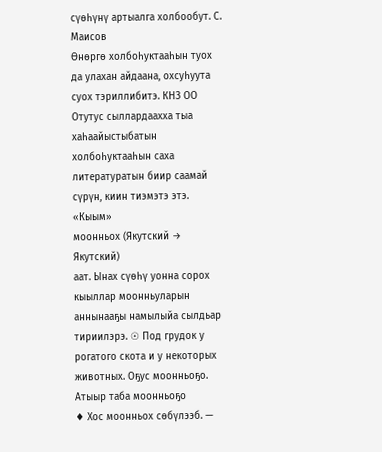сүөһүнү артыалга холбообут. С. Маисов
Өнөргө холбоһуктааһын туох да улахан айдаана, охсуһуута суох тэриллибитэ. КНЗ ОО
Отутус сыллардаахха тыа хаһаайыстыбатын холбоһуктааһын саха литературатын биир саамай сүрүн, киин тиэмэтэ этэ. «Кыым»
моонньох (Якутский → Якутский)
аат. Ынах сүөһү уонна сорох кыыллар моонньуларын аннынааҕы намылыйа сылдьар тириилэрэ. ☉ Под грудок у рогатого скота и у некоторых животных. Оҕус моонньоҕо. Атыыр таба моонньоҕо
♦ Хос моонньох сөбүлээб. —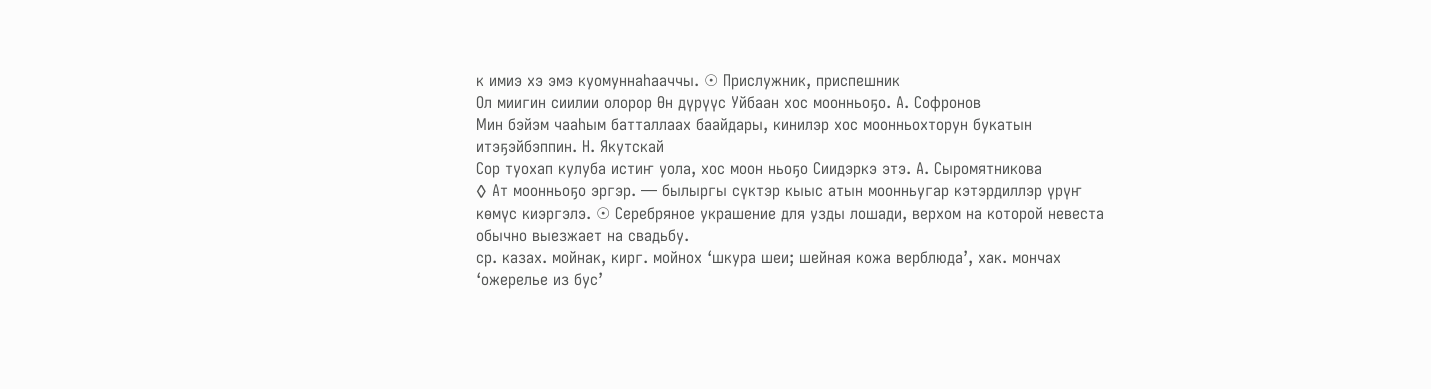к имиэ хэ эмэ куомуннаһааччы. ☉ Прислужник, приспешник
Ол миигин сиилии олорор Өн дүрүүс Уйбаан хос моонньоҕо. А. Софронов
Мин бэйэм чааһым батталлаах баайдары, кинилэр хос моонньохторун букатын итэҕэйбэппин. Н. Якутскай
Сор туохап кулуба истиҥ уола, хос моон ньоҕо Сиидэркэ этэ. А. Сыромятникова
◊ Ат моонньоҕо эргэр. — былыргы сүктэр кыыс атын моонньугар кэтэрдиллэр үрүҥ көмүс киэргэлэ. ☉ Серебряное украшение для узды лошади, верхом на которой невеста обычно выезжает на свадьбу.
ср. казах. мойнак, кирг. мойнох ‘шкура шеи; шейная кожа верблюда’, хак. мончах ‘ожерелье из бус’